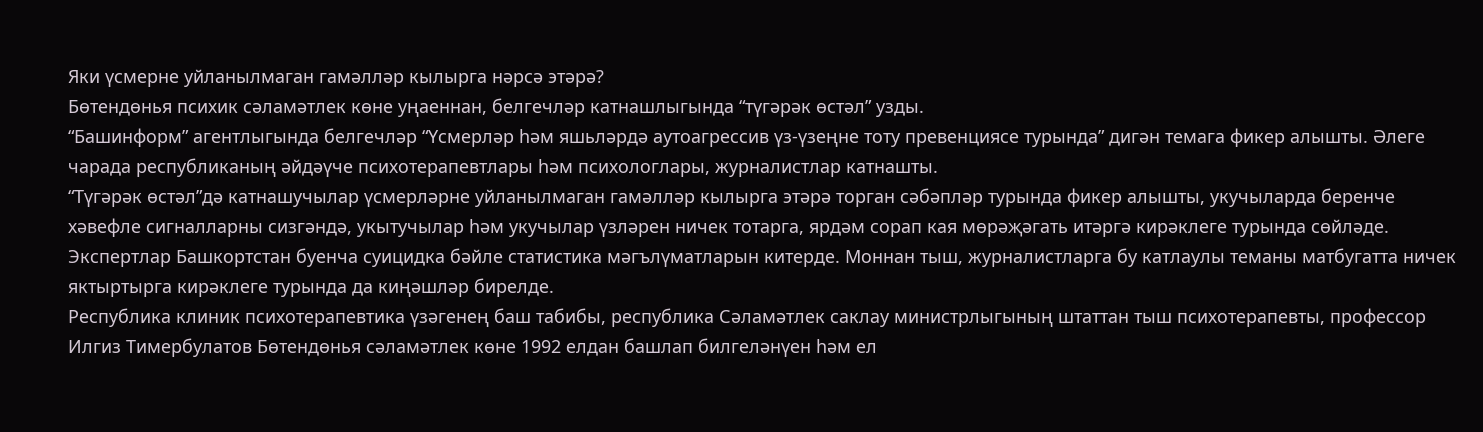Яки үсмерне уйланылмаган гамәлләр кылырга нәрсә этәрә?
Бөтендөнья психик сәламәтлек көне уңаеннан, белгечләр катнашлыгында “түгәрәк өстәл” узды.
“Башинформ” агентлыгында белгечләр “Үсмерләр һәм яшьләрдә аутоагрессив үз-үзеңне тоту превенциясе турында” дигән темага фикер алышты. Әлеге чарада республиканың әйдәүче психотерапевтлары һәм психологлары, журналистлар катнашты.
“Түгәрәк өстәл”дә катнашучылар үсмерләрне уйланылмаган гамәлләр кылырга этәрә торган сәбәпләр турында фикер алышты, укучыларда беренче хәвефле сигналларны сизгәндә, укытучылар һәм укучылар үзләрен ничек тотарга, ярдәм сорап кая мөрәҗәгать итәргә кирәклеге турында сөйләде. Экспертлар Башкортстан буенча суицидка бәйле статистика мәгълүматларын китерде. Моннан тыш, журналистларга бу катлаулы теманы матбугатта ничек яктыртырга кирәклеге турында да киңәшләр бирелде.
Республика клиник психотерапевтика үзәгенең баш табибы, республика Сәламәтлек саклау министрлыгының штаттан тыш психотерапевты, профессор Илгиз Тимербулатов Бөтендөнья сәламәтлек көне 1992 елдан башлап билгеләнүен һәм ел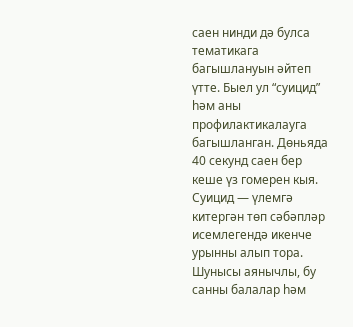саен нинди дә булса тематикага багышлануын әйтеп үтте. Быел ул “суицид” һәм аны профилактикалауга багышланган. Дөньяда 40 секунд саен бер кеше үз гомерен кыя. Суицид — үлемгә китергән төп сәбәпләр исемлегендә икенче урынны алып тора. Шунысы аянычлы, бу санны балалар һәм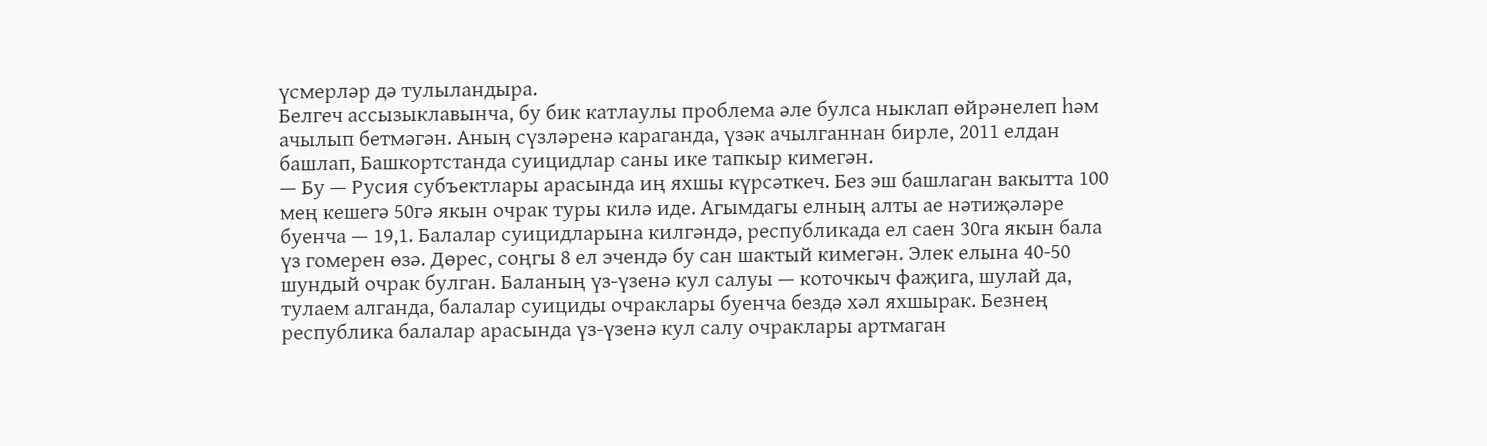үсмерләр дә тулыландыра.
Белгеч ассызыклавынча, бу бик катлаулы проблема әле булса ныклап өйрәнелеп һәм ачылып бетмәгән. Аның сүзләренә караганда, үзәк ачылганнан бирле, 2011 елдан башлап, Башкортстанда суицидлар саны ике тапкыр кимегән.
— Бу — Русия субъектлары арасында иң яхшы күрсәткеч. Без эш башлаган вакытта 100 мең кешегә 50гә якын очрак туры килә иде. Агымдагы елның алты ае нәтиҗәләре буенча — 19,1. Балалар суицидларына килгәндә, республикада ел саен 30га якын бала үз гомерен өзә. Дөрес, соңгы 8 ел эчендә бу сан шактый кимегән. Элек елына 40-50 шундый очрак булган. Баланың үз-үзенә кул салуы — коточкыч фаҗига, шулай да, тулаем алганда, балалар суициды очраклары буенча бездә хәл яхшырак. Безнең республика балалар арасында үз-үзенә кул салу очраклары артмаган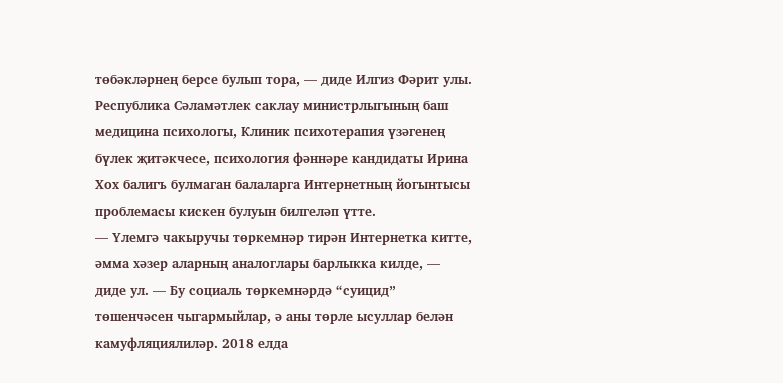төбәкләрнең берсе булып тора, — диде Илгиз Фәрит улы.
Республика Сәламәтлек саклау министрлыгының баш медицина психологы, Клиник психотерапия үзәгенең бүлек җитәкчесе, психология фәннәре кандидаты Ирина Хох балигъ булмаган балаларга Интернетның йогынтысы проблемасы кискен булуын билгеләп үтте.
— Үлемгә чакыручы төркемнәр тирән Интернетка китте, әмма хәзер аларның аналоглары барлыкка килде, — диде ул. — Бу социаль төркемнәрдә “суицид” төшенчәсен чыгармыйлар, ә аны төрле ысуллар белән камуфляциялиләр. 2018 елда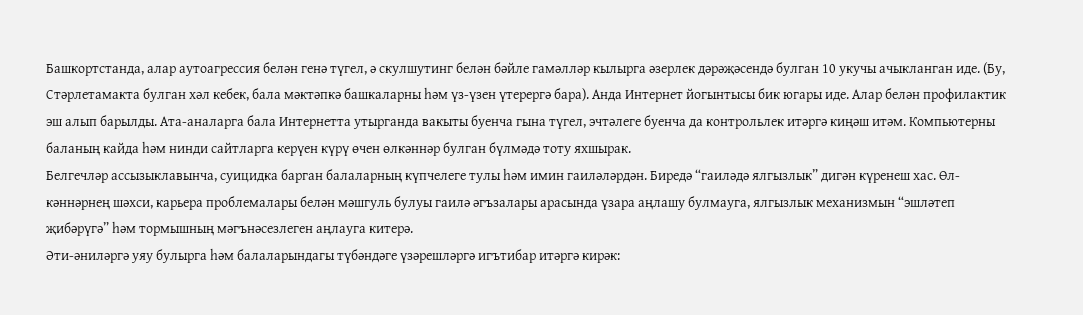Башкортстанда, алар аутоагрессия белән генә түгел, ә скулшутинг белән бәйле гамәлләр кылырга әзерлек дәрәҗәсендә булган 10 укучы ачыкланган иде. (Бу, Стәрлетамакта булган хәл кебек, бала мәктәпкә башкаларны һәм үз-үзен үтерергә бара). Анда Интернет йогынтысы бик югары иде. Алар белән профилактик эш алып барылды. Ата-аналарга бала Интернетта утырганда вакыты буенча гына түгел, эчтәлеге буенча да контрольлек итәргә киңәш итәм. Компьютерны баланың кайда һәм нинди сайтларга керүен күрү өчен өлкәннәр булган бүлмәдә тоту яхшырак.
Белгечләр ассызыклавынча, суицидка барган балаларның күпчелеге тулы һәм имин гаиләләрдән. Биредә “гаиләдә ялгызлык” дигән күренеш хас. Өл-кәннәрнең шәхси, карьера проблемалары белән мәшгуль булуы гаилә әгъзалары арасында үзара аңлашу булмауга, ялгызлык механизмын “эшләтеп җибәрүгә” һәм тормышның мәгънәсезлеген аңлауга китерә.
Әти-әниләргә уяу булырга һәм балаларындагы түбәндәге үзәрешләргә игътибар итәргә кирәк: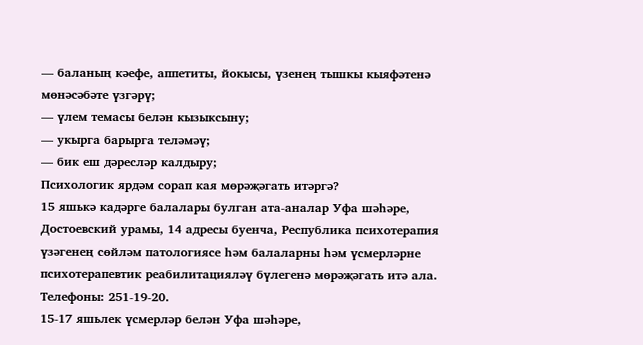— баланың кәефе, аппетиты, йокысы, үзенең тышкы кыяфәтенә мөнәсәбәте үзгәрү;
— үлем темасы белән кызыксыну;
— укырга барырга теләмәү;
— бик еш дәресләр калдыру;
Психологик ярдәм сорап кая мөрәҗәгать итәргә?
15 яшькә кадәрге балалары булган ата-аналар Уфа шәһәре, Достоевский урамы, 14 адресы буенча, Республика психотерапия үзәгенең сөйләм патологиясе һәм балаларны һәм үсмерләрне психотерапевтик реабилитацияләү бүлегенә мөрәҗәгать итә ала. Телефоны: 251-19-20.
15-17 яшьлек үсмерләр белән Уфа шәһәре,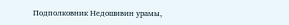Подполковник Недошивин урамы,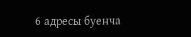6 адресы буенча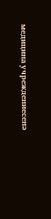медицина учреждениесенә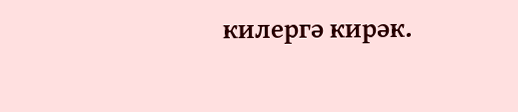килергә кирәк.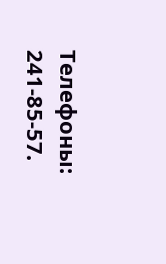Телефоны: 241-85-57.